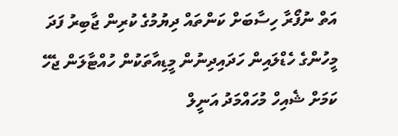އަތް ނުފޯރާ ހިސާބަށް ކަންތައް ދިޔުމުގެ ކުރިން ޖާބިރު ފަދަ މީހުންގެ ހެޑްލައިން ހަދައިދިނުން މީޑިއާތަކުން ހުއްޓާލަން ޖެހޭ ކަމަށް ޝެއިހް މުހައްމަދު އަނީލް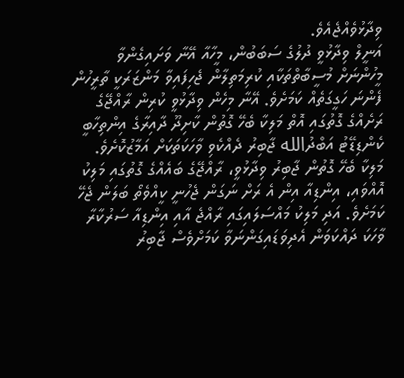ވިދާޅުވެއްޖެއެވެ.
އަނީލް ވިދާޅުވީ ދުލުގެ ސަބަބުން، މީހާއާ އޭނާ ވަށައިގެންވާ މީހުންނަށް މުސީބާތްތަކާއި ކުރިމަތިލާން ޖެހިފައިވާ މަންޒަރަކީ ތާރީހުން ފެންނަ ހަގީގަތެއް ކަމަށެވެ. އޭނާ މިހެން ވިދާޅުވީ ކުރިން ރާއްޖޭގެ ރަށެއްގެ ގޮތުގައި އޮތް މަލިކާ ބެހޭ ގޮތުން ކާށިދޫ ދާއިރާގެ އިންތިހާބީ ކެންޑިޑޭޓު އަބްދުالله ޖާބިރު ދެއްކެވި ވާހަކަތަކަށް އަމާޒުކޮށެވެ.
މަލިކާ ބެހޭ ގޮތުން ޖާބިރު ވިދާޅުވީ، ރާއްޖޭގެ ބައެއްގެ ގޮތުގައި މަލިކު އޮއްވައި، އިންޑިއާ އިން އެ ރަށް ނަގަން ޖެހުނީ ކީއްވެތޯ ބަލަން ޖެހޭ ކަމަށެވެ. އަދި މަލިކު މައްސަލައިގައި ރާއްޖެ އާއި އިންޑިއާ ސަރުކާރާ ވާހަކަ ދައްކަވަން އެދިވަޑައިގަންނަވާ ކަމަށްވެސް ޖާބިރު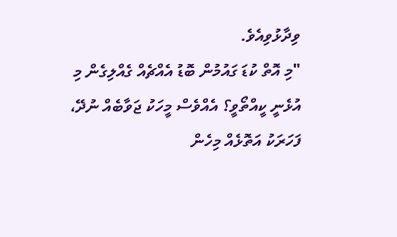ވިދާޅުވިއެވެ.
"މި އޮތް ކުޑަ ގައުމުން ބޮޑު އެއްޗެއް ގެއްލިގެން މި އުޅެނީ ކީއްތޯވީ؟ އެއްވެސް މީހަކު ޖަވާބެއް ނުދޭ، ފަހަރަކު އަތޮޅެއް މިހެން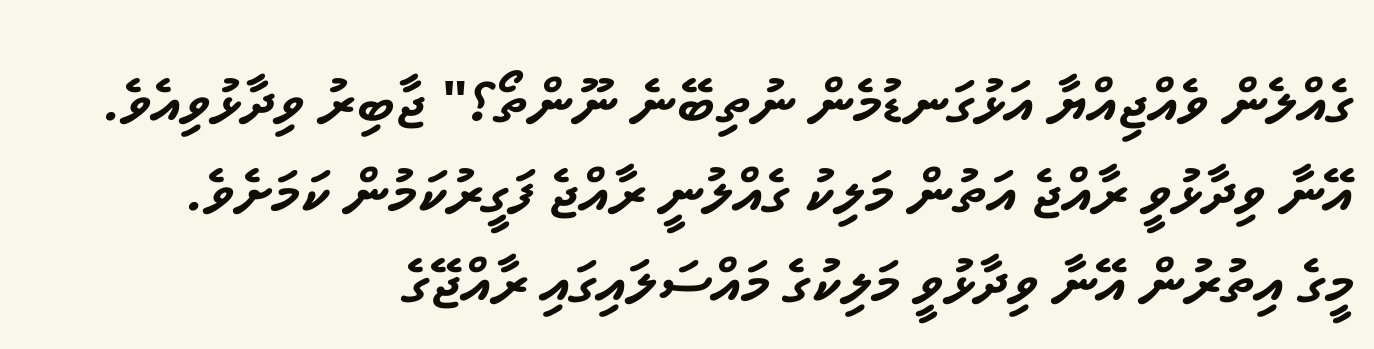ގެއްލެން ވެއްޖިއްޔާ އަޅުގަނޑުމެން ނުތިބޭނެ ނޫންތޯ؟" ޖާބިރު ވިދާޅުވިއެވެ. އޭނާ ވިދާޅުވީ ރާއްޖެ އަތުން މަލިކު ގެއްލުނީ ރާއްޖެ ފަގީރުކަމުން ކަމަށެވެ.
މީގެ އިތުރުން އޭނާ ވިދާޅުވީ މަލިކުގެ މައްސަލައިގައި ރާއްޖޭގެ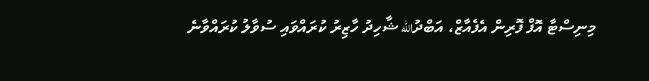މިނިސްޓާ އޮފް ފޮރިން އެފެއާޒް، އަބްދުالله ޝާހިދު ހާޒިރު ކުރައްވައި ސުވާލު ކުރައްވާނެ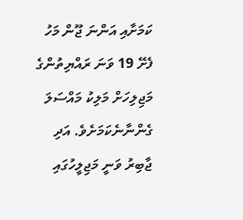ކަމަށާއި އަންނަ ޖޫން މަހު ފެށޭ 19 ވަނަ ރައްޔިތުންގެ މަޖިލިހަށް މަލިކު މައްސަލަ ގެންނާނެކަމަށެވެ. އަދި ޖާބިރު ވަނީ މަޖިލީހުގައި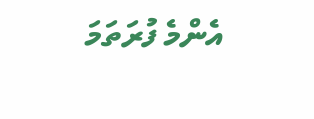އެންމެ ފުރަތަމަ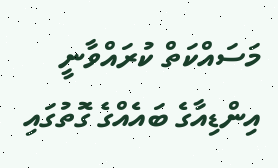މަސައްކަތް ކުރައްވާނީ އިންޑިއާގެ ބައެއްގެ ގޮތުގައި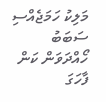މަލިކު ހަމަޖެއްސި ސަބަބު ހޯއްދަވަން ކަން ފާހަގަ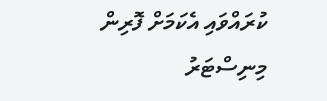ކުރައްވައި އެކަމަށް ފޮރިން މިނިސްޓަރު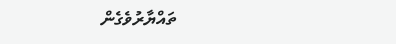ތައްޔާރުވެގެން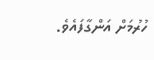ހުރުމަށް އަންގާފައެވެ.